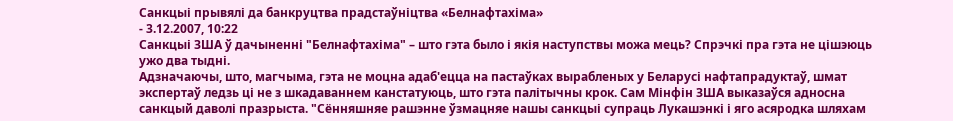Санкцыі прывялі да банкруцтва прадстаўніцтва «Белнафтахіма»
- 3.12.2007, 10:22
Санкцыі ЗША ў дачыненні "Белнафтахіма" – што гэта было і якія наступствы можа мець? Спрэчкі пра гэта не цішэюць ужо два тыдні.
Адзначаючы, што, магчыма, гэта не моцна адаб'ецца на пастаўках вырабленых у Беларусі нафтапрадуктаў, шмат экспертаў ледзь ці не з шкадаваннем канстатуюць, што гэта палітычны крок. Сам Мінфін ЗША выказаўся адносна санкцый даволі празрыста. "Сённяшняе рашэнне ўзмацняе нашы санкцыі супраць Лукашэнкі і яго асяродка шляхам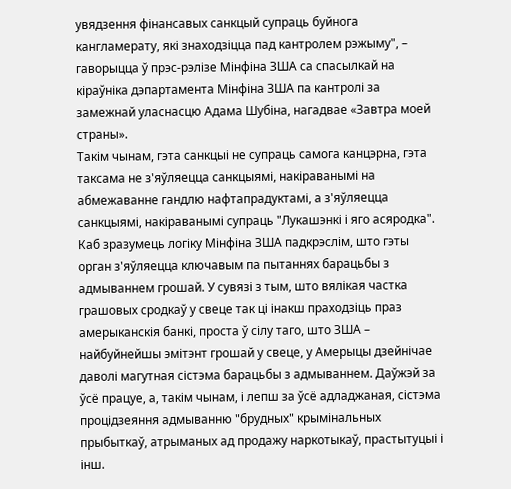увядзення фінансавых санкцый супраць буйнога кангламерату, які знаходзіцца пад кантролем рэжыму", – гаворыцца ў прэс-рэлізе Мінфіна ЗША са спасылкай на кіраўніка дэпартамента Мінфіна ЗША па кантролі за замежнай уласнасцю Адама Шубіна, нагадвае «Завтра моей страны».
Такім чынам, гэта санкцыі не супраць самога канцэрна, гэта таксама не з'яўляецца санкцыямі, накіраванымі на абмежаванне гандлю нафтапрадуктамі, а з'яўляецца санкцыямі, накіраванымі супраць "Лукашэнкі і яго асяродка".
Каб зразумець логіку Мінфіна ЗША падкрэслім, што гэты орган з'яўляецца ключавым па пытаннях барацьбы з адмываннем грошай. У сувязі з тым, што вялікая частка грашовых сродкаў у свеце так ці інакш праходзіць праз амерыканскія банкі, проста ў сілу таго, што ЗША – найбуйнейшы эмітэнт грошай у свеце, у Амерыцы дзейнічае даволі магутная сістэма барацьбы з адмываннем. Даўжэй за ўсё працуе, а, такім чынам, і лепш за ўсё адладжаная, сістэма процідзеяння адмыванню "брудных" крымінальных прыбыткаў, атрыманых ад продажу наркотыкаў, прастытуцыі і інш.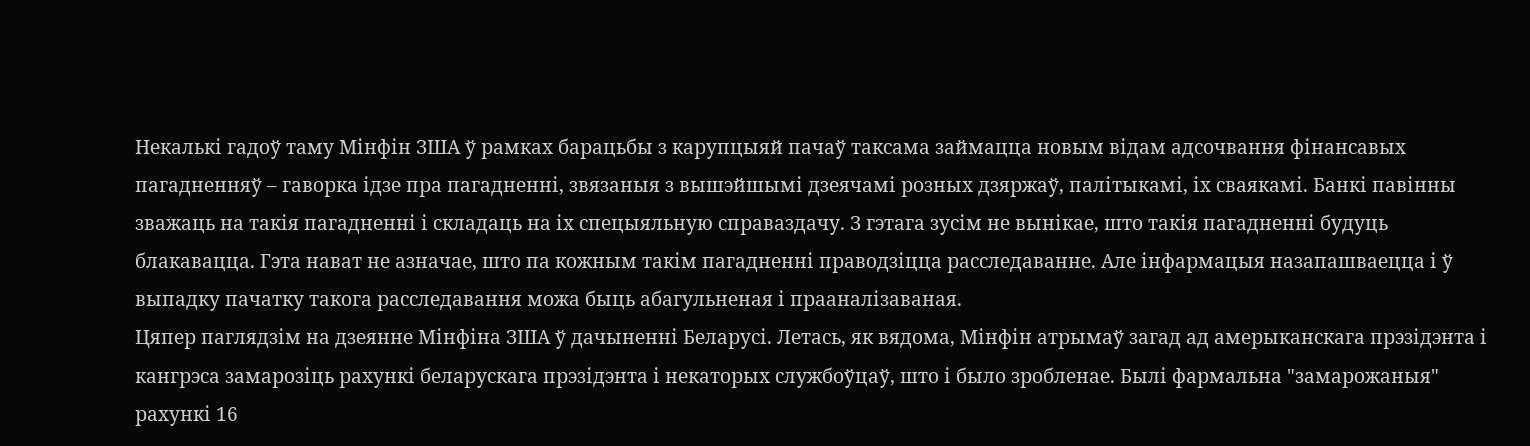Некалькі гадоў таму Мінфін ЗША ў рамках барацьбы з карупцыяй пачаў таксама займацца новым відам адсочвання фінансавых пагадненняў – гаворка ідзе пра пагадненні, звязаныя з вышэйшымі дзеячамі розных дзяржаў, палітыкамі, іх сваякамі. Банкі павінны зважаць на такія пагадненні і складаць на іх спецыяльную справаздачу. З гэтага зусім не вынікае, што такія пагадненні будуць блакавацца. Гэта нават не азначае, што па кожным такім пагадненні праводзіцца расследаванне. Але інфармацыя назапашваецца і ў выпадку пачатку такога расследавання можа быць абагульненая і прааналізаваная.
Цяпер паглядзім на дзеянне Мінфіна ЗША ў дачыненні Беларусі. Летась, як вядома, Мінфін атрымаў загад ад амерыканскага прэзідэнта і кангрэса замарозіць рахункі беларускага прэзідэнта і некаторых службоўцаў, што і было зробленае. Былі фармальна "замарожаныя" рахункі 16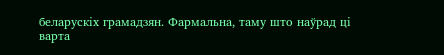беларускіх грамадзян. Фармальна, таму што наўрад ці варта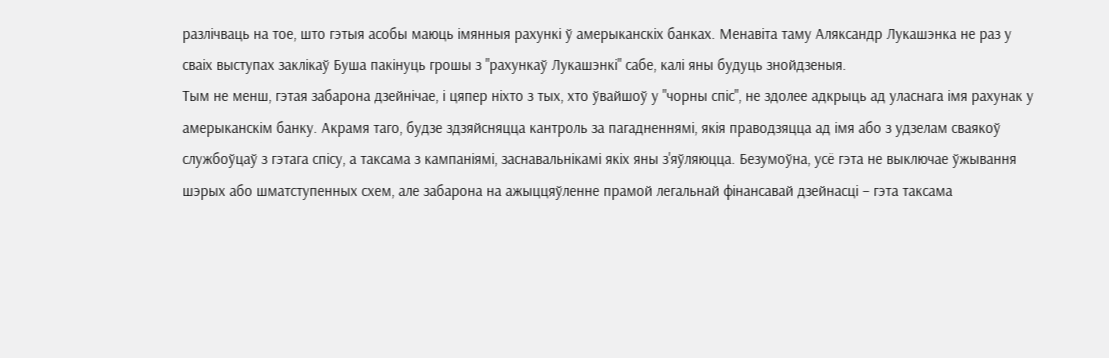разлічваць на тое, што гэтыя асобы маюць імянныя рахункі ў амерыканскіх банках. Менавіта таму Аляксандр Лукашэнка не раз у сваіх выступах заклікаў Буша пакінуць грошы з "рахункаў Лукашэнкі" сабе, калі яны будуць знойдзеныя.
Тым не менш, гэтая забарона дзейнічае, і цяпер ніхто з тых, хто ўвайшоў у "чорны спіс", не здолее адкрыць ад уласнага імя рахунак у амерыканскім банку. Акрамя таго, будзе здзяйсняцца кантроль за пагадненнямі, якія праводзяцца ад імя або з удзелам сваякоў службоўцаў з гэтага спісу, а таксама з кампаніямі, заснавальнікамі якіх яны з'яўляюцца. Безумоўна, усё гэта не выключае ўжывання шэрых або шматступенных схем, але забарона на ажыццяўленне прамой легальнай фінансавай дзейнасці – гэта таксама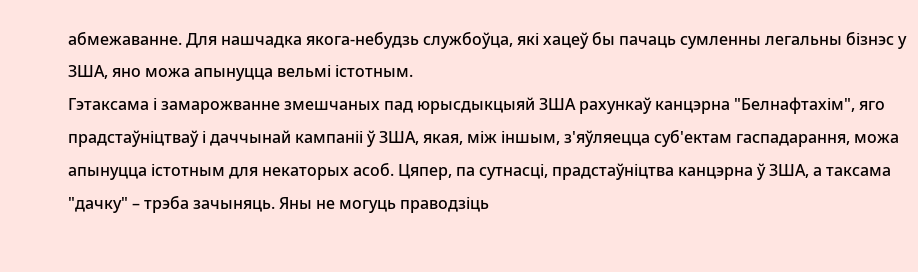абмежаванне. Для нашчадка якога-небудзь службоўца, які хацеў бы пачаць сумленны легальны бізнэс у ЗША, яно можа апынуцца вельмі істотным.
Гэтаксама і замарожванне змешчаных пад юрысдыкцыяй ЗША рахункаў канцэрна "Белнафтахім", яго прадстаўніцтваў і даччынай кампаніі ў ЗША, якая, між іншым, з'яўляецца суб'ектам гаспадарання, можа апынуцца істотным для некаторых асоб. Цяпер, па сутнасці, прадстаўніцтва канцэрна ў ЗША, а таксама "дачку" – трэба зачыняць. Яны не могуць праводзіць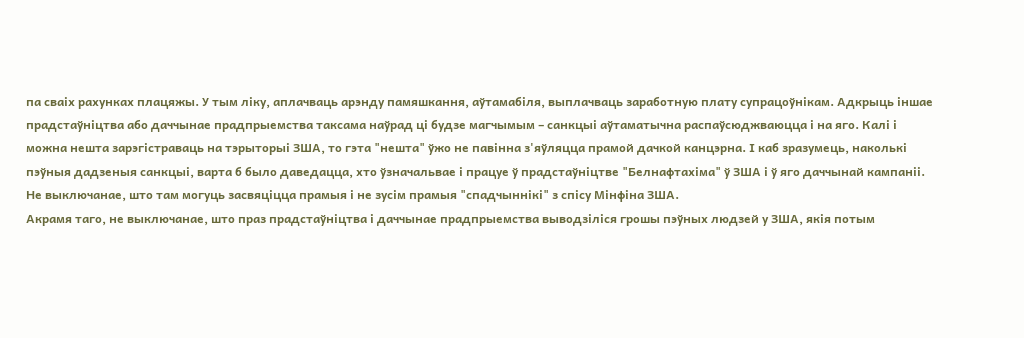па сваіх рахунках плацяжы. У тым ліку, аплачваць арэнду памяшкання, аўтамабіля, выплачваць заработную плату супрацоўнікам. Адкрыць іншае прадстаўніцтва або даччынае прадпрыемства таксама наўрад ці будзе магчымым – санкцыі аўтаматычна распаўсюджваюцца і на яго. Калі і можна нешта зарэгістраваць на тэрыторыі ЗША, то гэта "нешта" ўжо не павінна з'яўляцца прамой дачкой канцэрна. І каб зразумець, наколькі пэўныя дадзеныя санкцыі, варта б было даведацца, хто ўзначальвае і працуе ў прадстаўніцтве "Белнафтахіма" ў ЗША і ў яго даччынай кампаніі. Не выключанае, што там могуць засвяціцца прамыя і не зусім прамыя "спадчыннікі" з спісу Мінфіна ЗША.
Акрамя таго, не выключанае, што праз прадстаўніцтва і даччынае прадпрыемства выводзіліся грошы пэўных людзей у ЗША, якія потым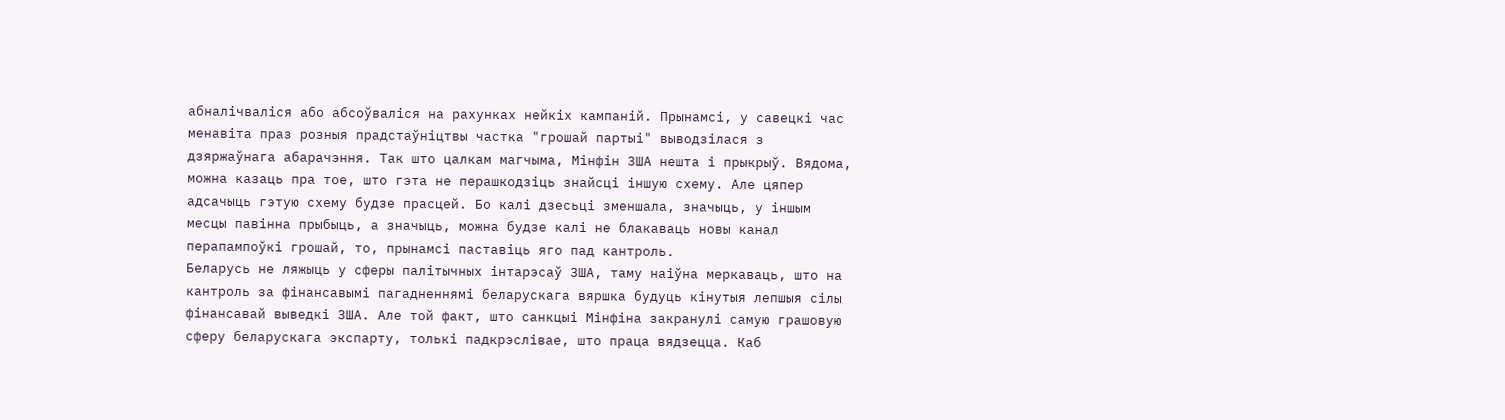абналічваліся або абсоўваліся на рахунках нейкіх кампаній. Прынамсі, у савецкі час менавіта праз розныя прадстаўніцтвы частка "грошай партыі" выводзілася з дзяржаўнага абарачэння. Так што цалкам магчыма, Мінфін ЗША нешта і прыкрыў. Вядома, можна казаць пра тое, што гэта не перашкодзіць знайсці іншую схему. Але цяпер адсачыць гэтую схему будзе прасцей. Бо калі дзесьці зменшала, значыць, у іншым месцы павінна прыбыць, а значыць, можна будзе калі не блакаваць новы канал перапампоўкі грошай, то, прынамсі паставіць яго пад кантроль.
Беларусь не ляжыць у сферы палітычных інтарэсаў ЗША, таму наіўна меркаваць, што на кантроль за фінансавымі пагадненнямі беларускага вяршка будуць кінутыя лепшыя сілы фінансавай выведкі ЗША. Але той факт, што санкцыі Мінфіна закранулі самую грашовую сферу беларускага экспарту, толькі падкрэслівае, што праца вядзецца. Каб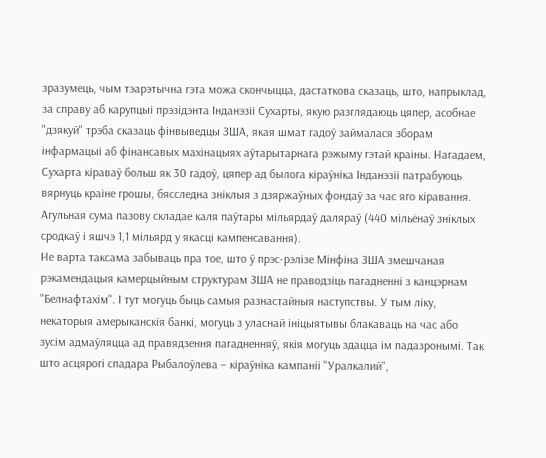зразумець, чым тэарэтычна гэта можа скончыцца, дастаткова сказаць, што, напрыклад, за справу аб карупцыі прэзідэнта Інданэзіі Сухарты, якую разглядаюць цяпер, асобнае "дзякуй" трэба сказаць фінвыведцы ЗША, якая шмат гадоў займалася зборам інфармацыі аб фінансавых махінацыях аўтарытарнага рэжыму гэтай краіны. Нагадаем, Сухарта кіраваў больш як 30 гадоў, цяпер ад былога кіраўніка Інданэзіі патрабуюць вярнуць краіне грошы, бясследна зніклыя з дзяржаўных фондаў за час яго кіравання. Агульная сума пазову складае каля паўтары мільярдаў даляраў (440 мільёнаў зніклых сродкаў і яшчэ 1,1 мільярд у якасці кампенсавання).
Не варта таксама забываць пра тое, што ў прэс-рэлізе Мінфіна ЗША змешчаная рэкамендацыя камерцыйным структурам ЗША не праводзіць пагадненні з канцэрнам "Белнафтахім". І тут могуць быць самыя разнастайныя наступствы. У тым ліку, некаторыя амерыканскія банкі, могуць з уласнай ініцыятывы блакаваць на час або зусім адмаўляцца ад правядзення пагадненняў, якія могуць здацца ім падазронымі. Так што асцярогі спадара Рыбалоўлева – кіраўніка кампаніі "Уралкалий",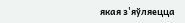якая з'яўляецца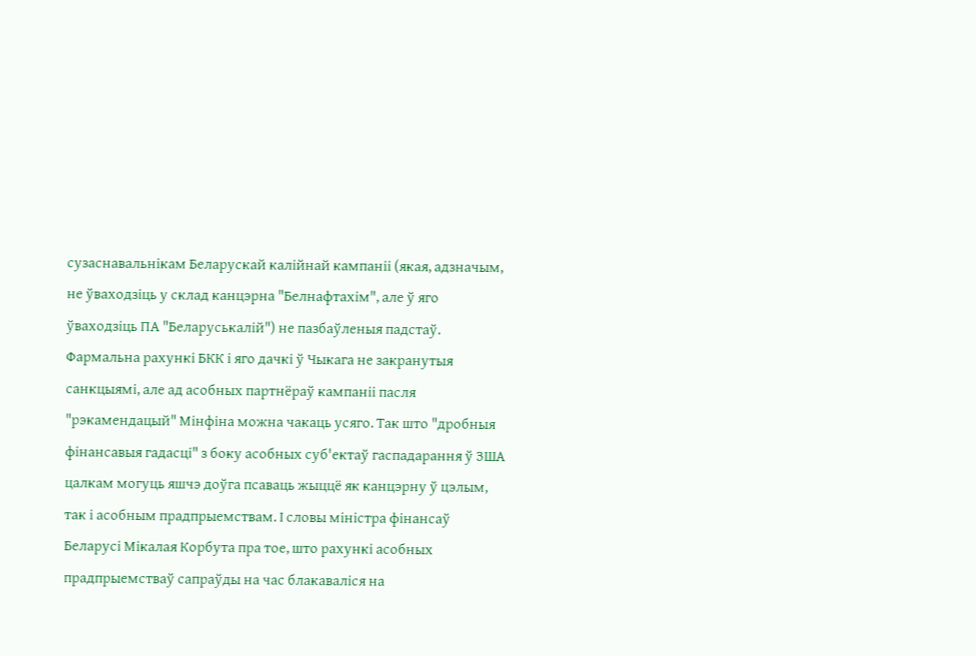сузаснавальнікам Беларускай калійнай кампаніі (якая, адзначым, не ўваходзіць у склад канцэрна "Белнафтахім", але ў яго ўваходзіць ПА "Беларуськалій") не пазбаўленыя падстаў. Фармальна рахункі БКК і яго дачкі ў Чыкага не закранутыя санкцыямі, але ад асобных партнёраў кампаніі пасля "рэкамендацый" Мінфіна можна чакаць усяго. Так што "дробныя фінансавыя гадасці" з боку асобных суб'ектаў гаспадарання ў ЗША цалкам могуць яшчэ доўга псаваць жыццё як канцэрну ў цэлым, так і асобным прадпрыемствам. І словы міністра фінансаў Беларусі Мікалая Корбута пра тое, што рахункі асобных прадпрыемстваў сапраўды на час блакаваліся на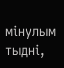мінулым тыдні,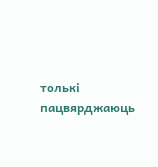толькі пацвярджаюць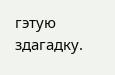гэтую здагадку.